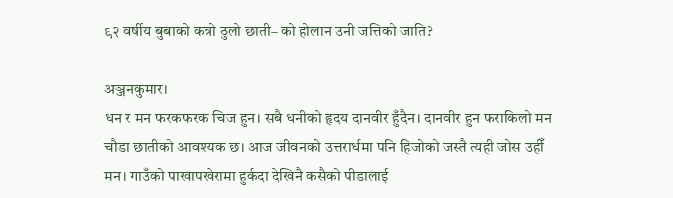९२ वर्षीय बुबाको कत्रो ठुलो छाती– को होलान उनी जत्तिको जाति?

अञ्जनकुमार।
धन र मन फरकफरक चिज हुन। सबै धनीको हृदय दानवीर हुँदैन। दानवीर हुन फराकिलो मन चौडा छातीको आवश्यक छ। आज जीवनको उत्तरार्धमा पनि हिजोको जस्तै त्यही जोस उहीँ मन। गाउँको पाखापखेरामा हुर्कदा देखिनै कसैको पीडालाई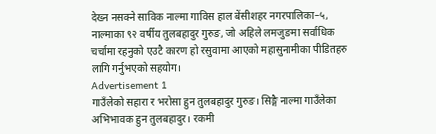देख्न नसक्ने साविक नाल्मा गाविस हाल बेंसीशहर नगरपालिका–५, नाल्माका ९२ वर्षीय तुलबहादुर गुरुङ, जो अहिले लमजुङमा सर्वाधिक चर्चामा रहनुको एउटै कारण हो रसुवामा आएको महासुनामीका पीडितहरु लागि गर्नुभएको सहयोग।
Advertisement 1
गाउँलेको सहारा र भरोसा हुन तुलबहादुर गुरुङ। सिङ्गै नाल्मा गाउँलेका अभिभावक हुन तुलबहादुर। रकमी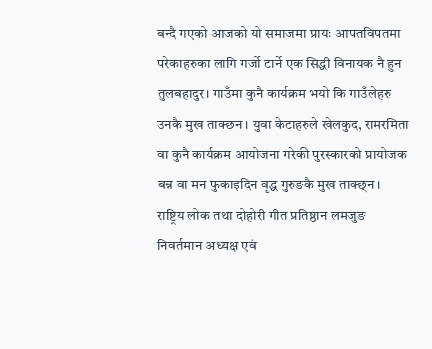बन्दै गएको आजको यो समाजमा प्रायः आपतविपतमा परेकाहरुका लागि गर्जो टार्ने एक सिद्धी विनायक नै हुन तुलबहादुर। गाउँमा कुनै कार्यक्रम भयो कि गाउँलेहरु उनकै मुख ताक्छन। युवा केटाहरुले खेलकुद, रामरमिता वा कुनै कार्यक्रम आयोजना गरेकी पुरस्कारको प्रायोजक बन्न वा मन फुकाइदिन वृद्ध गुरुङकै मुख ताक्छ्न। राष्ट्रिय लोक तथा दोहोरी गीत प्रतिष्ठान लमजुङ निवर्तमान अध्यक्ष एवं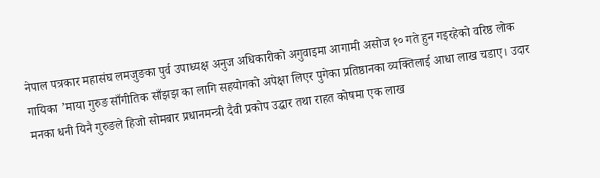नेपाल पत्रकार महासंघ लमजुङका पुर्व उपाध्यक्ष अनुज अधिकारीको अगुवाइमा आगामी असोज १० गते हुन गइरहेको वरिष्ठ लोक गायिका ’माया गुरुङ साँगीतिक साँझझ का लागि सहयोगको अपेक्षा लिएर पुगेका प्रतिष्ठानका व्यक्तिलाई आधा लाख चडाए। उदार मनका धनी यिनै गुरुङले हिजो सोमबार प्रधानमन्त्री दैवी प्रकोप उद्धार तथा राहत कोषमा एक लाख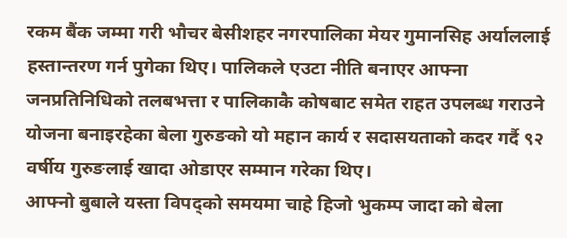रकम बैंक जम्मा गरी भौचर बेसीशहर नगरपालिका मेयर गुमानसिह अर्याललाई हस्तान्तरण गर्न पुगेका थिए। पालिकले एउटा नीति बनाएर आफ्ना जनप्रतिनिधिको तलबभत्ता र पालिकाकै कोषबाट समेत राहत उपलब्ध गराउने योजना बनाइरहेका बेला गुरुङको यो महान कार्य र सदासयताको कदर गर्दै ९२ वर्षीय गुरुङलाई खादा ओडाएर सम्मान गरेका थिए।
आफ्नो बुबाले यस्ता विपद्को समयमा चाहे हिजो भुकम्प जादा को बेला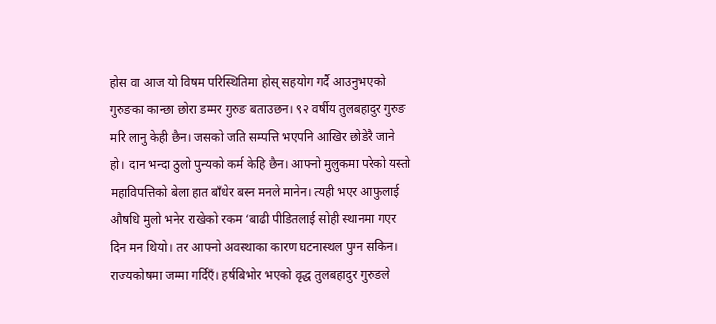होस वा आज यो विषम परिस्थितिमा होस् सहयोग गर्दै आउनुभएको गुरुङका कान्छा छोरा डम्मर गुरुङ बताउछन। ९२ वर्षीय तुलबहादुर गुरुङ मरि लानु केही छैन। जसको जति सम्पत्ति भएपनि आखिर छोडेरै जाने हो। दान भन्दा ठुलो पुन्यको कर्म केहि छैन। आफ्नो मुलुकमा परेको यस्तो महाविपत्तिको बेला हात बाँधेर बस्न मनले मानेन। त्यही भएर आफुलाई औषधि मुलो भनेर राखेको रकम ‘बाढी पीडितलाई सोही स्थानमा गएर दिन मन थियो। तर आफ्नो अवस्थाका कारण घटनास्थल पुग्न सकिन। राज्यकोषमा जम्मा गर्दिएँ। हर्षबिभोर भएको वृद्ध तुलबहादुर गुरुङले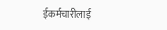ईकर्मचारीलाई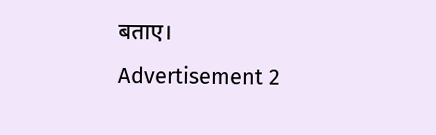बताए।
Advertisement 2